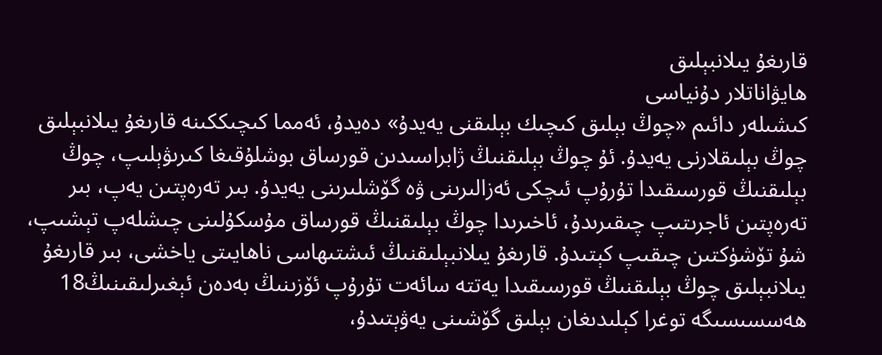قارىغۇ يىلانبېلىق
ھايۋاناتلار دۇنياسى
كىشىلەر دائىم «چوڭ بېلىق كىچىك بېلىقنى يەيدۇ» دەيدۇ، ئەمما كىچىككىنە قارىغۇ يىلانبېلىق چوڭ بېلىقلارنى يەيدۇ. ئۇ چوڭ بېلىقنىڭ ژابراسىدىن قورساق بوشلۇقىغا كىرىۋېلىپ، چوڭ بېلىقنىڭ قورسىقىدا تۇرۇپ ئىچكى ئەزالىرىنى ۋە گۆشلىرىنى يەيدۇ. بىر تەرەپتىن يەپ، بىر تەرەپتىن ئاجرىتىپ چىقىرىدۇ، ئاخىرىدا چوڭ بېلىقنىڭ قورساق مۇسكۇلىنى چىشلەپ تېشىپ، شۇ تۆشۈكتىن چىقىپ كېتىدۇ. قارىغۇ يىلانبېلىقنىڭ ئىشتىھاسى ناھايىتى ياخشى، بىر قارىغۇ يىلانبېلىق چوڭ بېلىقنىڭ قورسىقىدا يەتتە سائەت تۇرۇپ ئۆزىنىڭ بەدەن ئېغىرلىقىنىڭ18 ھەسسىسىگە توغرا كېلىدىغان بېلىق گۆشىنى يەۋېتىدۇ،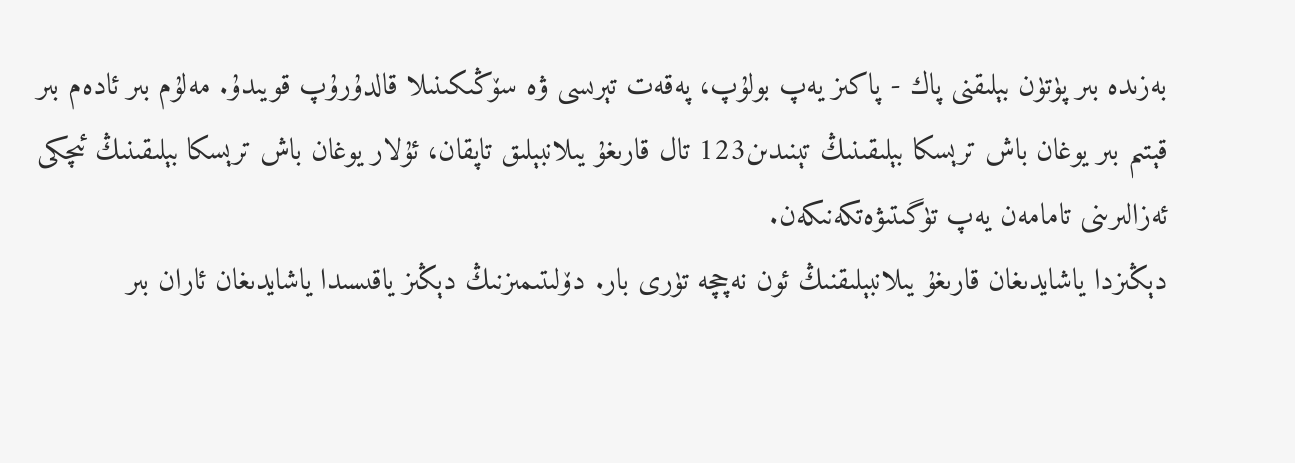بەزىدە بىر پۈتۈن بېلىقنى پاك - پاكىز يەپ بولۇپ، پەقەت تېرىسى ۋە سۆڭىكىنىلا قالدۇرۇپ قويىدۇ. مەلۇم بىر ئادەم بىر قېتىم بىر يوغان باش ترېسكا بېلىقىنىڭ تېنىدىن123 تال قارىغۇ يىلانبېلىق تاپقان، ئۇلار يوغان باش ترېسكا بېلىقىنىڭ ئىچكى ئەزالىرىنى تامامەن يەپ تۈگىتىۋەتكەنىكەن.
دېڭىزدا ياشايدىغان قارىغۇ يىلانبېلىقنىڭ ئون نەچچە تۈرى بار. دۆلىتىمىزنىڭ دېڭىز ياقىسىدا ياشايدىغان ئاران بىر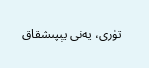تۈرى، يەنى يېپىشقاق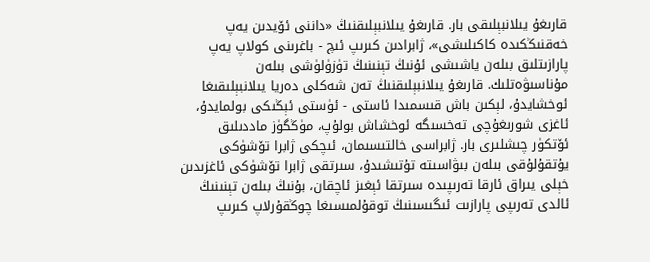قارىغۇ يىلانبېلىقى بار. قارىغۇ يىلانبېلىقنىڭ «داننى ئۆيدىن يەپ خەقنىڭكىدە كاكىلىشى»، ژابرادىن كىرىپ ئىچ - باغرىنى كولاپ يەپ پارازىتلىق بىلەن ياشىشى ئۇنىڭ تېنىنىڭ تۈزۈلۈشى بىلەن مۇناسىۋەتلىك. قارىغۇ يىلانبېلىقنىڭ تەن شەكلى دەريا يىلانبېلىقىغا ئوخشايدۇ، لېكىن باش قىسمىدا ئاستى - ئۈستى ئېڭىكى بولمايدۇ، ئاغزى شورىغۇچى تەخسىگە ئوخشاش بولۇپ، مۈڭگۈز ماددىلىق ئۆتكۈر چىشلىرى بار. ژابراسى خالتىسىمان، ئىچكى ژابرا تۆشۈكى يۇتقۇلۇقى بىلەن بىۋاسىتە تۇتىشىدۇ، سىرتقى ژابرا تۆشۈكى ئاغزىدىن خېلى يىراق ئارقا تەرىپىدە سىرتقا ئېغىز ئاچقان، بۇنىڭ بىلەن تېنىنىڭ ئالدى تەرىپى پارازىت ئىگىسىنىڭ توقۇلمىسىغا چوڭقۇرلاپ كىرىپ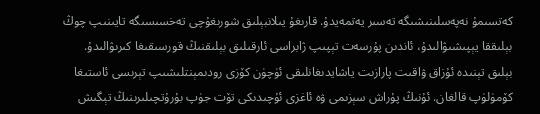كەتسىمۇ نەپەسلىنىشىگە تەسىر يەتمەيدۇ. قارىغۇ يىلانبېلىق شورىغۇچى تەخسىسىگە تايىنىپ چوڭ بېلىققا يېپىشىۋالىدۇ، ئاندىن پۇرسەت تېپىپ ژابراسى ئارقىلىق بېلىقنىڭ قورسىقىغا كىرىۋالىدۇ. بېلىق تېنىدە ئۇزاق ۋاقىت پارازىت ياشايدىغانلىقى ئۈچۈن كۆزى رودىمېنتلىشىپ تېرىسى ئاستىغا كۆمۈلۈپ قالغان. ئۇنىڭ پۇراش سېزىمى ۋە ئاغزى ئۇچىدىكى تۆت جۈپ بۇرۇتچىلىرىنىڭ تېگىش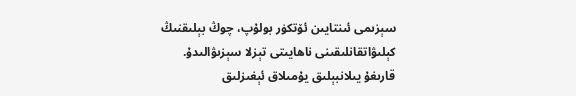سېزىمى ئىنتايىن ئۆتكۈر بولۇپ، چوڭ بېلىقنىڭ كېلىۋاتقانلىقىنى ناھايىتى تېزلا سېزىۋالىدۇ.
قارىغۇ يىلانبېلىق يۇمىلاق ئېغىزلىق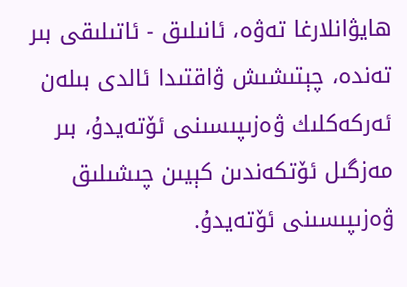ھايۋانلارغا تەۋە، ئانىلىق - ئاتىلىقى بىر تەندە، چېتىشىش ۋاقتىدا ئالدى بىلەن ئەركەكلىك ۋەزىپىسىنى ئۆتەيدۇ، بىر مەزگىل ئۆتكەندىن كېيىن چىشىلىق ۋەزىپىسىنى ئۆتەيدۇ.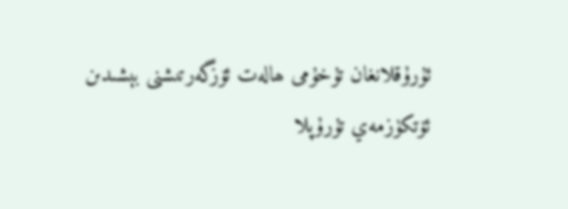ئۇرۇقلانغان تۇخۇمى ھالەت ئۆزگەرتىشنى بېشىدىن ئۆتكۈزمەي تۇرۇپلا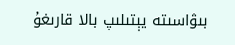بىۋاسىتە يېتىلىپ بالا قارىغۇ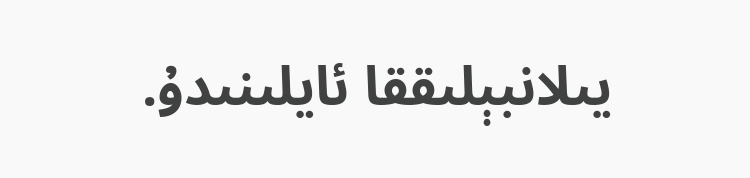يىلانبېلىققا ئايلىنىدۇ.